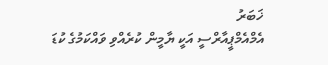ޚަބަރު
އެމްއެމްޕީއާރްސީ އަކީ ޔާމީން ކުރެއްވި ވައްކަމުގެ ކުޑަ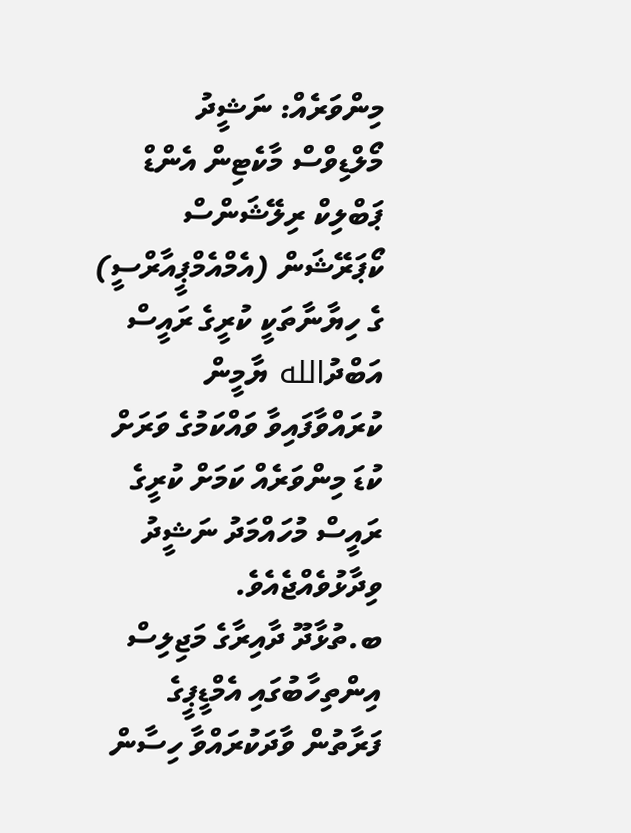މިންވަރެއް: ނަޝީދު
މޯލްޑިވްސް މާކެޓިން އެންޑް ޕަބްލިކް ރިލޭޝަންސް ކޯޕަރޭޝަން (އެމްއެމްޕީއާރްސީ) ގެ ހިޔާނާތަކީ ކުރީގެ ރައީސް އަބްދުالله ޔާމީން ކުރައްވާފައިވާ ވައްކަމުގެ ވަރަށް ކުޑަ މިންވަރެއް ކަމަށް ކުރީގެ ރައީސް މުހައްމަދު ނަޝީދު ވިދާޅުވެއްޖެއެވެ.
ބ.ތުޅާދޫ ދާއިރާގެ މަޖިލިސް އިންތިހާބުގައި އެމްޑީޕީގެ ފަރާތުން ވާދަކުރައްވާ ހިސާން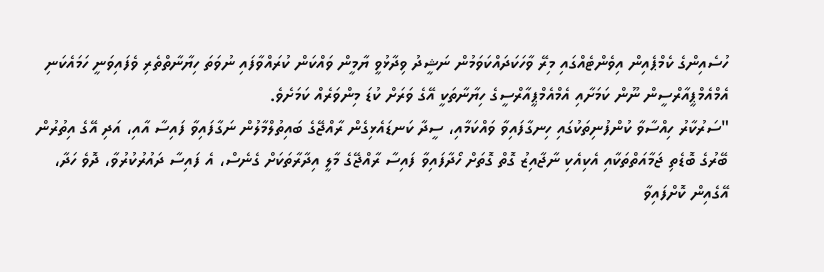ހުސެއިންގެ ކެމްޕެއިން އިވެންޓެއްގައި މިރޭ ވާހަކަދައްކަވަމުން ނަޝީދު ވިދާޅުވީ ޔާމީން ވައްކަން ކުރައްވާފައި ނުވަތަ ހިޔާނާތްތެރި ވެފައިވަނީ ހަމައެކަނި އެމްއެމްޕީއާރްސީން ނޫން ކަމަށާއި އެމްއެމްޕީއާރްސީގެ ހިޔާނާތަކީ އޭގެ ވަރަށް ކުޑަ މިންވަރެއް ކަމަށެވެ.
"ސަރުކާރު ހިއްސާވާ ކުންފުނިތަކުގައި ހިނގާފައިވާ ވައްކަމާއި، ސީދާ ކަނޑައެޅިގެން ރާއްޖޭގެ ބައިތުލްމާލުން ނަގާފައިވާ ފައިސާ އާއި، އަދި އޭގެ އިތުރުން ބޭރުގެ ބޮޑެތި ޖަމާއަތްތަކާއި އެކިއެކި ނާޖާއިޒު ގޮތް ގޮތަށް ހޯދާފައިވާ ފައިސާ ރާއްޖޭގެ މާލީ އިދާރާތަކަށް ގެނެސް، އެ ފައިސާ ދައުރުކުރުވާ، ދޮވެ ހަދާ، އޭގެއިން ކޮށްފައިވާ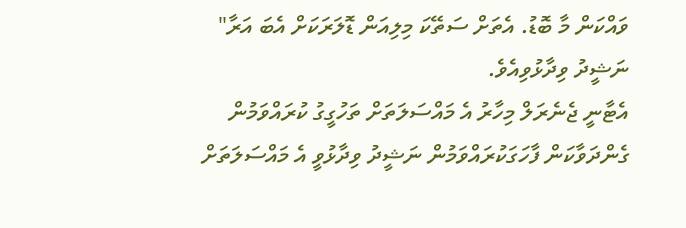ވައްކަން މާ ބޮޑު. އެތަށް ސަތޭކަ މިލިއަން ޑޮލަރަކަށް އެބަ އަރާ" ނަޝީދު ވިދާޅުވިއެވެ.
އެޓާނީ ޖެނެރަލް މިހާރު އެ މައްސަލަތަށް ތަހުގީގު ކުރައްވަމުން ގެންދަވާކަން ފާހަގަކުރައްވަމުން ނަޝީދު ވިދާޅުވީ އެ މައްސަލަތަށް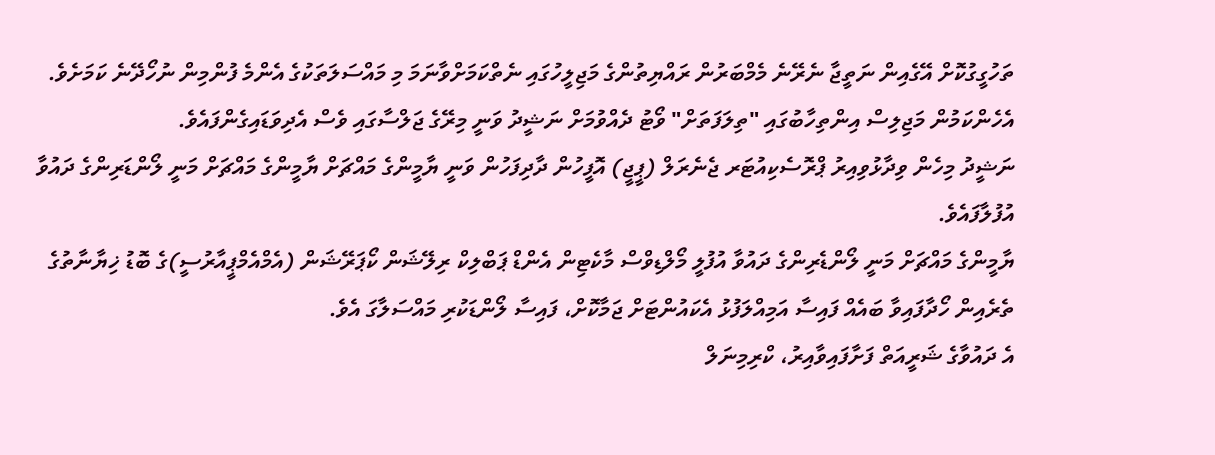ތަހުގީގުކޮށް އޭގެއިން ނަތީޖާ ނެރޭނެ މެމްބަރުން ރައްޔިތުންގެ މަޖިލީހުގައި ނެތްކަމަށްވާނަމަ މި މައްސަލަތަކުގެ އެންމެ ފުންމިން ނުހޯދޭނެ ކަމަށެވެ. އެހެންކަމުން މަޖިލިސް އިންތިހާބުގައި "ތިލަފަތަށް" ވޯޓު ދެއްވުމަށް ނަޝީދު ވަނީ މިރޭގެ ޖަލްސާގައި ވެސް އެދިވަޑައިގެންފައެވެ.
ނަޝީދު މިހެން ވިދާޅުވިއިރު ޕްރޮސެކިއުޓަރ ޖެނެރަލް (ޕީޖީ) އޮފީހުން ދާދިފަހުން ވަނީ ޔާމީންގެ މައްޗަށް ޔާމީންގެ މައްޗަށް މަނީ ލޯންޑަރިންގެ ދައުވާ އުފުލާފައެވެ.
ޔާމީންގެ މައްޗަށް މަނީ ލޯންޑެރިންގެ ދައުވާ އުފުލީ މޯލްޑިވްސް މާކެޓިން އެންޑް ޕަބްލިކް ރިލޭޝަން ކޯޕަރޭޝަން (އެމްއެމްޕީއާރުސީ)ގެ ބޮޑު ޚިޔާނާތުގެ ތެރެއިން ހޯދާފައިވާ ބައެއް ފައިސާ އަމިއްލަފުޅު އެކައުންޓަށް ޖަމާކޮށް، ފައިސާ ލޯންޑަކުރި މައްސަލާގަ އެވެ.
އެ ދައުވާގެ ޝަރީއަތް ފަށާފައިވާއިރު، ކްރިމިނަލް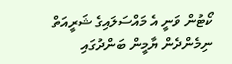ކޯޓުން ވަނީ އެ މައްސަލައިގެ ޝަރީއަތް ނިމެންދެން ޔާމީން ބަންދުގައި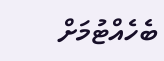ބެހެއްޓުމަށް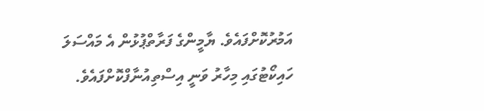އަމުރުކޮށްފައެވެ. ޔާމީންގެ ފަރާތްޕުޅުން އެ މައްސަލަ ހައިކޯޓުގައި މިހާރު ވަނީ އިސްތިއުނާފްކޮށްފައެވެ.